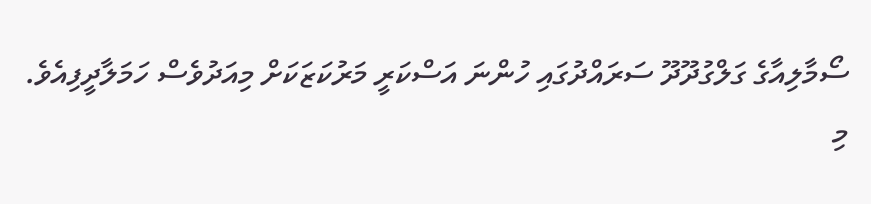ސޯމާލިއާގެ ގަލްގުދޫދޫ ސަރައްދުގައި ހުންނަ އަސްކަރީ މަރުކަޒަކަށް މިއަދުވެސް ހަމަލާދީފިއެވެ.
މި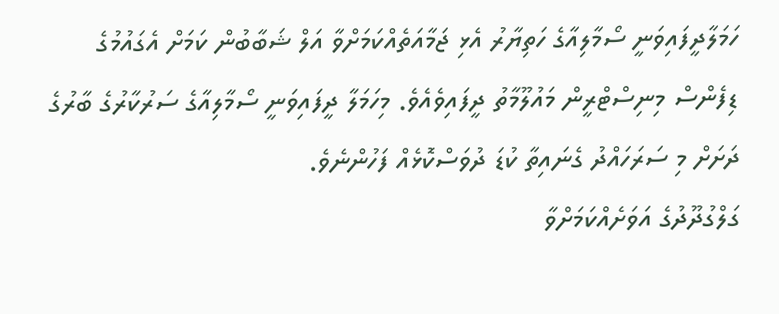ހަމަލާދީފައިވަނީ ސޯމާލިއާގެ ހަތިޔާރު އެޅި ޖަމާއަތެއްކަމަށްވާ އަލް ޝަބާބުން ކަމަށް އެގައުމުގެ ޑިފެންސް މިނިސްޓްރީން މައުލޫމާތު ދީފައިވެއެވެ. މިހަމަލާ ދީފައިވަނީ ސޯމާލިއާގެ ސަރުކާރުގެ ބާރުގެ ދަށަށް މި ސަރަހައްދު ގެނައިތާ ކުޑަ ދުވަސްކޮޅެއް ފަހުންނެވެ.
ގަލްގުދޫދުގެ އަވަށެއްކަމަށްވާ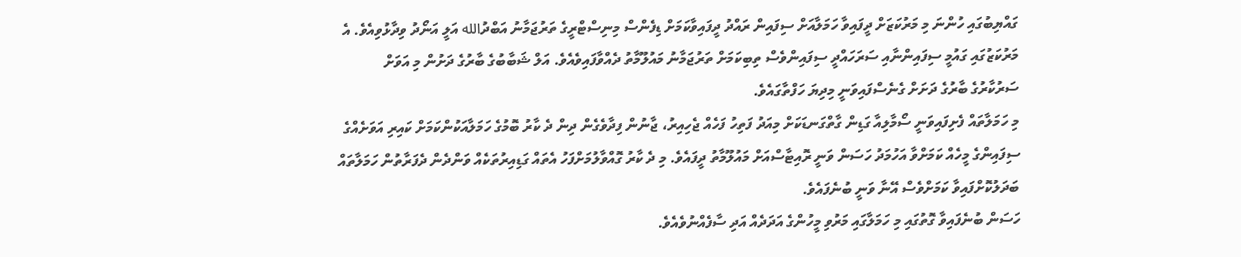ގައްޔިބުގައި ހުންނަ މި މަރުކަޒަށް ދީފައިވާ ހަމަލާއަށް ސިފައިން ރައްދު ދީފައިވާކަމަށް ޑިފެންސް މިނިސްޓްރީގެ ތަރުޖަމާނު އަބްދުالله އަލީ އަނޯދު ވިދާޅުވިއެވެ. އެ މަރުކަޒުގައި ގައުމީ ސިފައިންނާއި ސަރަހައްދީ ސިފައިންވެސް ތިބިކަމަށް ތަރުޖަމާނު މައުލޫމާތު ދެއްވާފައިވެއެވެ. އަލް ޝަބާބުގެ ބާރުގެ ދަށުން މި އަވަށް ސަރުކާރުގެ ބާރުގެ ދަށަށް ގެނެސްފައިވަނީ މިދިޔަ ހަފްތާގައެވެ.
މި ހަމަލާތައް ފެށިފައިވަނީ ސޯމާލިއާ ގަޑިން ގާތްގަނޑަކަށް މިއަދު ފަތިހު ފަހެއް ޖެހިއިރު، ޖާނުން ފިދާވެގެން ދިން ދެ ކާރު ބޮމުގެ ހަމަލާއަކުންކަމަށް ކައިރި އަވަށެއްގެ ސިފައިންގެ މީހެއް ކަމަށްވާ އަހުމަދު ހަސަން ވަނީ ރޮއިޓާސްއަށް މައުލޫމާތު ދީފައެވެ. މި ދެ ކާރު ގޮއްވާލުމަށްފަހު އެތައް ގަޑިއިރުތަކެއް ވަންދެން ދެފަރާތުން ހަމަލާތައް ބަދަލުކޮށްފައިވާ ކަމަށްވެސް އޭނާ ވަނީ ބުނެފައެވެ.
ހަސަން ބުނެފައިވާ ގޮތުގައި މި ހަމަލާގައި މަރުވި މީހުންގެ އަދަދެއް އަދި ސާފެއްނުވެއެވެ.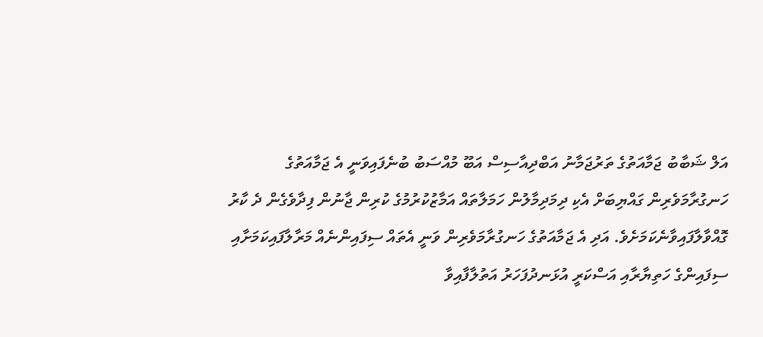އަލް ޝަބާބު ޖަމާއަތުގެ ތަރުޖަމާނު އަބްދިއާސިސް އަބޫ މުއްސަބު ބުނެފައިވަނީ އެ ޖަމާއަތުގެ ހަނގުރާމަވެރިން ގައްޔިބަށް އެކި ދިމަދިމާލުން ހަމަލާތައް އަމާޒުކުރުމުގެ ކުރިން ޖާނުން ފިދާވެގެން ދެ ކާރު ގޮއްވާލާފައިވާނެކަމަށެވެ. އަދި އެ ޖަމާއަތުގެ ހަނގުރާމަވެރިން ވަނީ އެތައް ސިފައިންނެއް މަރާލާފައިކަމަށާއި ސިފައިންގެ ހަތިޔާރާއި އަސްކަރީ އުޅަނދުފަހަރު އަތުލާފާއިވާ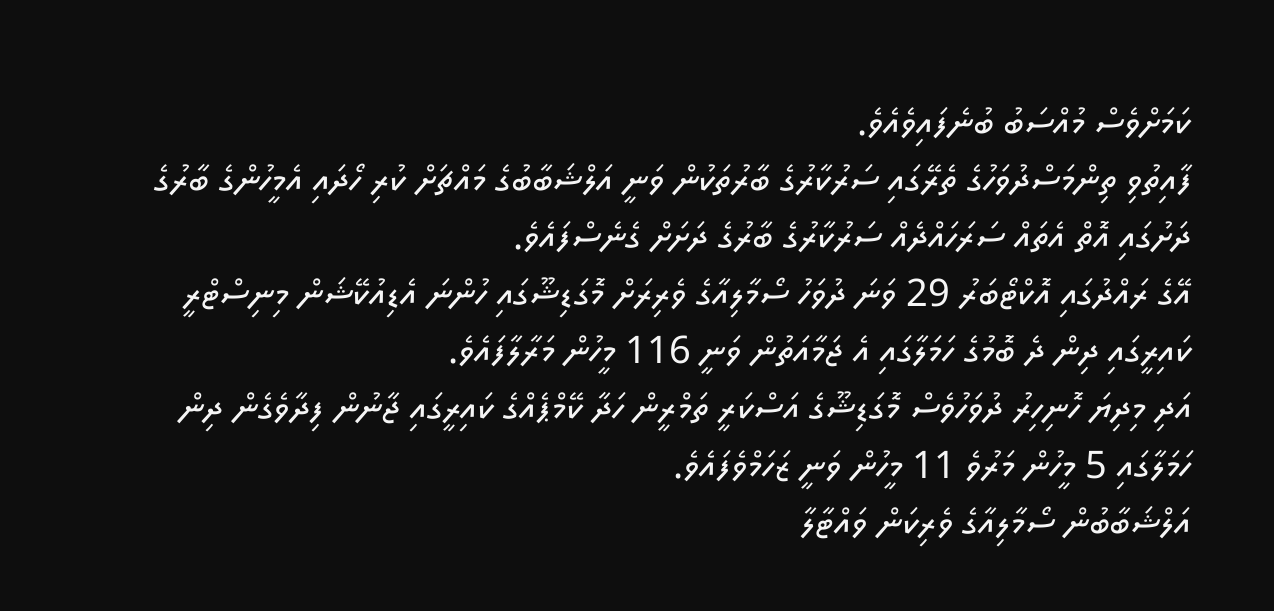ކަމަށްވެސް މުއްސަބު ބުނެފައިވެއެވެ.
ފާއިތުވި ތިންމަސްދުވަހުގެ ތެރޭގައި ސަރުކާރުގެ ބާރުތަކުން ވަނީ އަލްޝަބާބުގެ މައްޗަށް ކުރި ހޯދައި އެމީހުންގެ ބާރުގެ ދަށުގައި އޮތް އެތައް ސަރަހައްދެއް ސަރުކާރުގެ ބާރުގެ ދަށަށް ގެނެސްފައެވެ.
އޭގެ ރައްދުގައި އޮކްޓޯބަރު 29 ވަނަ ދުވަހު ސޯމާލިއާގެ ވެރިރަށް މޮގަޑިޝޫގައި ހުންނަ އެޑިއުކޭޝަން މިނިސްޓްރީ ކައިރީގައި ދިން ދެ ބޮމުގެ ހަމަލާގައި އެ ޖަމާއަތުން ވަނީ 116 މީހުން މަރާލާފައެވެ.
އަދި މިދިޔަ ހޮނިހިރު ދުވަހުވެސް މޮގަޑިޝޫގެ އަސްކަރީ ތަމްރީން ހަދާ ކޭމްޕެއްގެ ކައިރީގައި ޖާނުން ފިދާވެގެން ދިން ހަމަލާގައި 5 މީހުން މަރުވެ 11 މީހުން ވަނީ ޒަހަމްވެފައެވެ.
އަލްޝަބާބުން ސޯމާލިއާގެ ވެރިކަން ވައްޓާލާ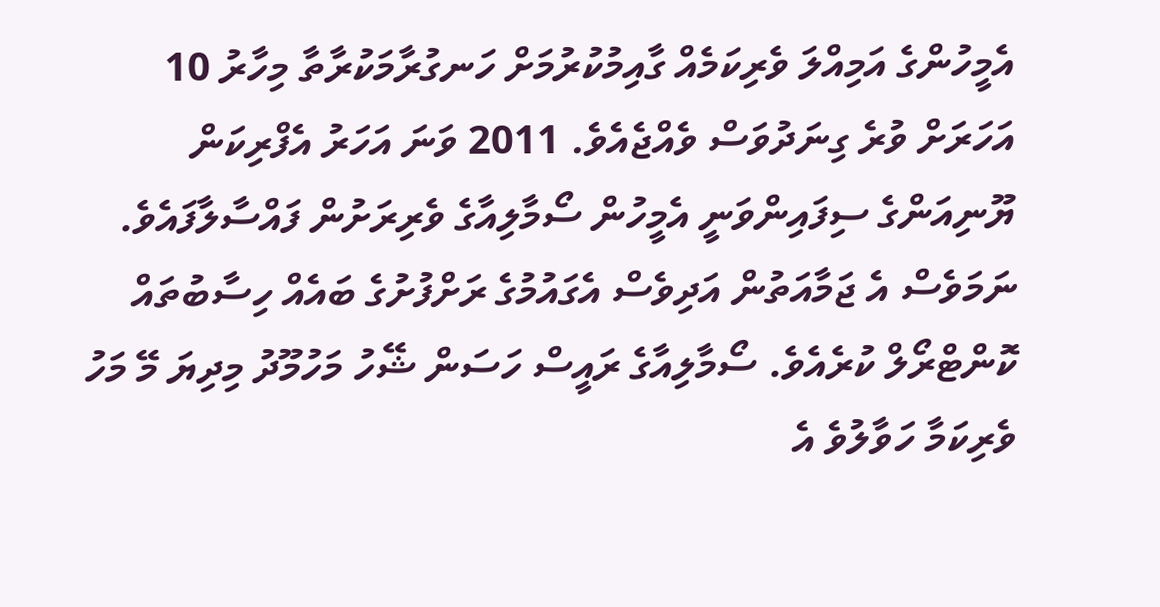އެމީހުންގެ އަމިއްލަ ވެރިކަމެއް ގާއިމުކުރުމަށް ހަނގުރާމަކުރާތާ މިހާރު 10 އަހަރަށް ވުރެ ގިނަދުވަސް ވެއްޖެއެވެ. 2011 ވަނަ އަހަރު އެފްރިކަން ޔޫނިއަންގެ ސިފައިންވަނީ އެމީހުން ސޯމާލިއާގެ ވެރިރަށުން ފައްސާލާފައެވެ. ނަމަވެސް އެ ޖަމާއަތުން އަދިވެސް އެގައުމުގެ ރަށްފުށުގެ ބައެއް ހިސާބުތައް ކޮންޓްރޯލް ކުރެއެވެ. ސޯމާލިއާގެ ރައީސް ހަސަން ޝޭހު މަހުމޫދު މިދިޔަ މޭ މަހު ވެރިކަމާ ހަވާލުވެ އެ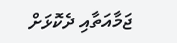ޖަމާއަތާއި ދެކޮޅަށް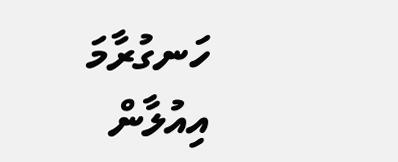ހަނގުރާމަ އިއުލާން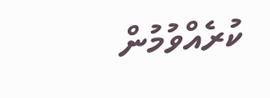ކުރެއްވުމުން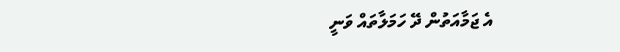އެ ޖަމާއަތުން ދޭ ހަމަލާތައް ވަނީ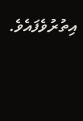އިތުރުވެފައެވެ.